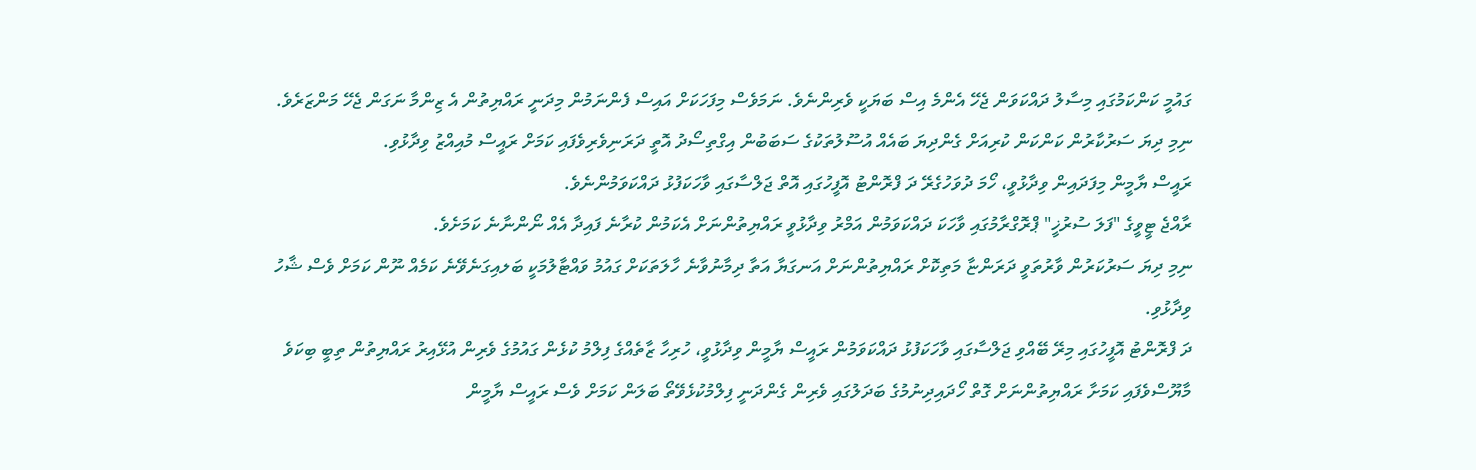ގައުމީ ކަންކަމުގައި މިސާލު ދައްކަވަން ޖެހޭ އެންމެ އިސް ބަޔަކީ ވެރިންނެވެ. ނަމަވެސް މިފަހަކަށް އައިސް ފެންނަމުން މިދަނީ ރައްޔިތުން އެ ޒިންމާ ނަގަން ޖެހޭ މަންޒަރެވެ.
ނިމި ދިޔަ ސަރުކާރުން ކަންކަން ކުރިއަށް ގެންދިޔަ ބައެއް އުސޫލުތަކުގެ ސަބަބުން އިގްތިސޯދު އޮތީ ދަރަނިވެރިވެފައި ކަމަށް ރައީސް މުއިއްޒު ވިދާޅުވި.
ރައީސް ޔާމީން މިފަދައިން ވިދާޅުވީ، ހޯމަ ދުވަހުގެރޭ ދަ ފްރޮންޓު އޮފީހުގައި އޮތް ޖަލްސާގައި ވާހަކަފުޅު ދައްކަވަމުންނެވެ.
ރާއްޖެ ޓީވީގެ "ފަލަ ސުރުޚީ" ޕްރޮގްރާމުގައި ވާހަކަ ދައްކަވަމުން އަމްރު ވިދާޅުވީ ރައްޔިތުންނަށް އެކަމުން ކުރާނެ ފައިދާ އެއް ނޯންނާނެ ކަމަށެވެ.
ނިމި ދިޔަ ސަރުކަރުން ވާރުތަވީ ދަރަންޏާ މަތިކޮށް ރައްޔިތުންނަށް އަނގަޔާ އަތާ ދިމާނުވާނެ ހާލަތަކަށް ގައުމު ވައްޓާލުމަކީ ބަލއިގަނެވޭނެ ކަމެއް ނޫން ކަމަށް ވެސް ޝާހު ވިދާޅުވި.
ދަ ފްރޮންޓު އޮފީހުގައި މިރޭ ބޭއްވި ޖަލްސާގައި ވާހަކަފުޅު ދައްކަވަމުން ރައީސް ޔާމީން ވިދާޅުވީ، ހުރިހާ ޒާތެއްގެ ފިލްމު ކުޅެން ގައުމުގެ ވެރިން އުޅޭއިރު ރައްޔިތުން ތިބީ ބިކަވެ މާޔޫސްވެފައި ކަމަށާ ރައްޔިތުންނަށް ގޮތް ހޯދައިދިނުމުގެ ބަދަލުގައި ވެރިން ގެންދަނީ ފިލްމުކުޅެވޭތޯ ބަލަން ކަމަށް ވެސް ރައީސް ޔާމީން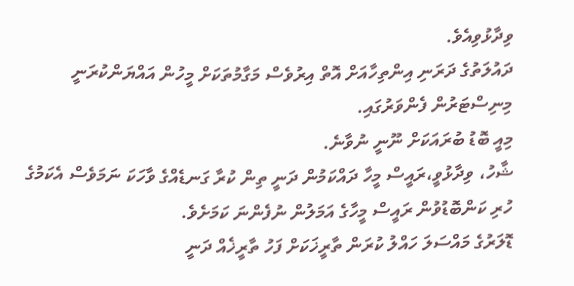ވިދާޅުވިއެވެ.
ދައުލަތުގެ ދަރަނި އިންތިހާއަށް އޮތް އިރުވެސް މަގާމުތަކަށް މީހުން އައްޔަންކުރަނީ މިނިސްޓަރުން ފެންވަރުގައި.
މިއީ ބޮޑު ބުރައަކަށް ނޫނީ ނުވާނެ.
ޝާހު، ވިދާޅުވީ،ރައީސް މީހާ ދައްކަމުން ދަނީ ތިން ކުރާ ގަނޑެއްގެ ވާހަކަ ނަމަވެސް އެކަމުގެ ހުރި ކަންބޮޑުވުން ރައީސް މީހާގެ އަމަލުން ނުފެންނަ ކަމަށެވެ.
ޑޮލަރުގެ މައްސަލަ ހައްލު ކުރަން ތާރީޚަކަށް ފަހު ތާރީޚެއް ދަނީ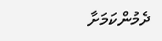ދެމުންކަމަށާ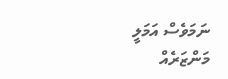ނަމަވެސް އަމަލީ މަންޒަރެއް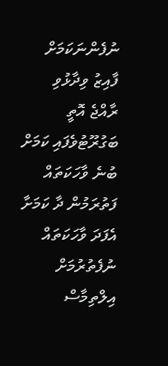ނުފެންނަކަމަށް ފާއިޒު ވިދާޅުވި
ރާއްޖެ އޮތީ ބަގުރޫޓުވެފައި ކަމަށް ބުނެ ވާހަކަތައް ފަތުރަމުން ދާ ކަމަށާ އެފަދަ ވާހަކަތައް ނުފެތުރުމަށް އިލްތިމާސް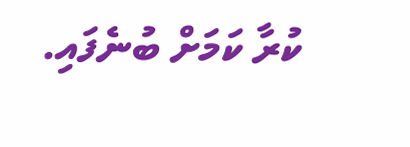ކުރާ ކަމަށް ބުނެފައި.